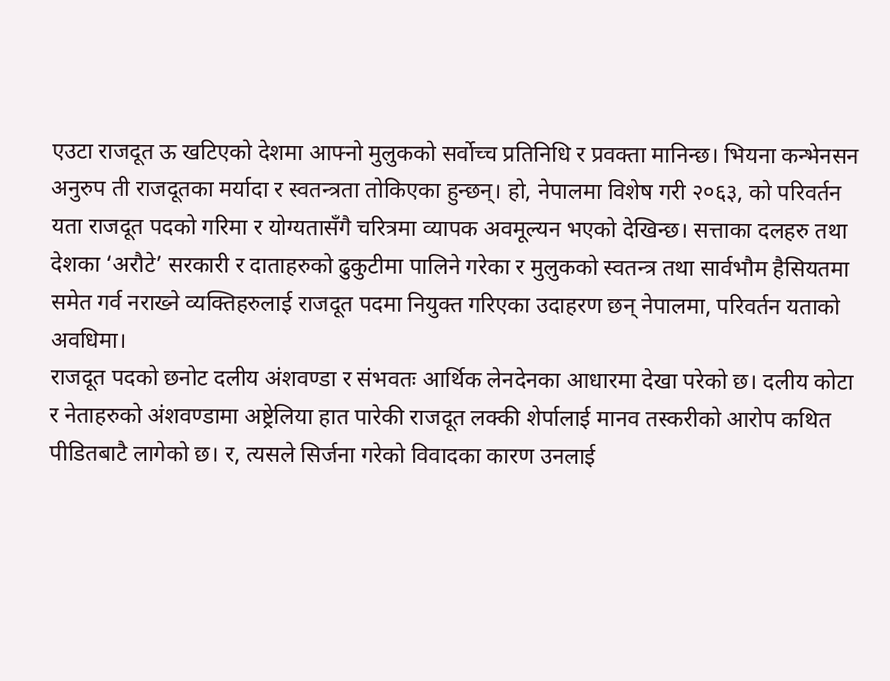एउटा राजदूत ऊ खटिएको देशमा आफ्नो मुलुकको सर्वोच्च प्रतिनिधि र प्रवक्ता मानिन्छ। भियना कन्भेनसन अनुरुप ती राजदूतका मर्यादा र स्वतन्त्रता तोकिएका हुन्छन्। हो, नेपालमा विशेष गरी २०६३, को परिवर्तन यता राजदूत पदको गरिमा र योग्यतासँगै चरित्रमा व्यापक अवमूल्यन भएको देखिन्छ। सत्ताका दलहरु तथा देशका ‘अरौटे’ सरकारी र दाताहरुको ढुकुटीमा पालिने गरेका र मुलुकको स्वतन्त्र तथा सार्वभौम हैसियतमा समेत गर्व नराख्ने व्यक्तिहरुलाई राजदूत पदमा नियुक्त गरिएका उदाहरण छन् नेपालमा, परिवर्तन यताको अवधिमा।
राजदूत पदको छनोट दलीय अंशवण्डा र संभवतः आर्थिक लेनदेनका आधारमा देखा परेको छ। दलीय कोटा र नेताहरुको अंशवण्डामा अष्ट्रेलिया हात पारेकी राजदूत लक्की शेर्पालाई मानव तस्करीको आरोप कथित पीडितबाटै लागेको छ। र, त्यसले सिर्जना गरेको विवादका कारण उनलाई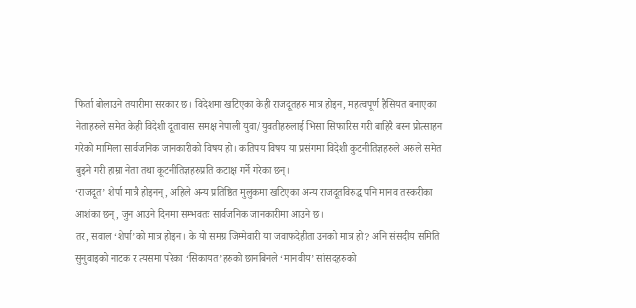फिर्ता बोलाउने तयारीमा सरकार छ। विदेशमा खटिएका केही राजदूतहरु मात्र होइन, महत्वपूर्ण हैसियत बनाएका नेताहरुले समेत केही विदेशी दूतावास समक्ष नेपाली युवा/युवतीहरुलाई भिसा सिफारिस गरी बाहिरै बस्न प्रोत्साहन गरेको मामिला सार्वजनिक जानकारीको विषय हो। कतिपय विषय या प्रसंगमा विदेशी कुटनीतिज्ञहरुले अरुले समेत बुझ्ने गरी हाम्रा नेता तथा कूटनीतिज्ञहरुप्रति कटाक्ष गर्ने गरेका छन्।
‘राजदूत’ शेर्पा मात्रै होइनन्, अहिले अन्य प्रतिष्ठित मुलुकमा खटिएका अन्य राजदूतविरुद्ध पनि मानव तस्करीका आशंका छन्, जुन आउने दिनमा सम्भवतः सार्वजनिक जानकारीमा आउने छ।
तर, सवाल ‘शेर्पा’को मात्र होइन। के यो समग्र जिम्मेवारी या जवाफदेहीता उनको मात्र हो? अनि संसदीय समिति सुनुवाइको नाटक र त्यसमा परेका ‘सिकायत’हरुको छानबिनले ‘मानवीय’ सांसदहरुको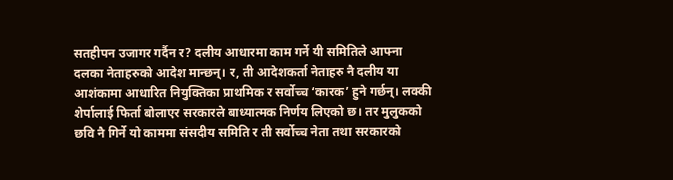सतहीपन उजागर गर्दैन र? दलीय आधारमा काम गर्ने यी समितिले आफ्ना दलका नेताहरुको आदेश मान्छन्। र, ती आदेशकर्ता नेताहरु नै दलीय या आशंकामा आधारित नियुक्तिका प्राथमिक र सर्वोच्च ‘कारक’ हुने गर्छन्। लक्की शेर्पालाई फिर्ता बोलाएर सरकारले बाध्यात्मक निर्णय लिएको छ। तर मुलुकको छवि नै गिर्ने यो काममा संसदीय समिति र ती सर्वोच्च नेता तथा सरकारको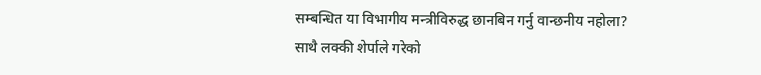सम्बन्धित या विभागीय मन्त्रीविरुद्ध छानबिन गर्नु वान्छनीय नहोला?
साथै लक्की शेर्पाले गरेको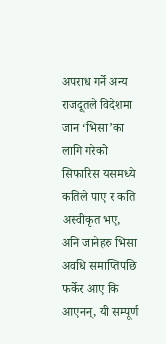अपराध गर्ने अन्य राजदूतले विदेशमा जान ‘भिसा’का लागि गरेको सिफारिस यसमध्ये कतिले पाए र कति अस्वीकृत भए, अनि जानेहरु भिसा अवधि समाप्तिपछि फर्केर आए कि आएनन्, यी सम्पूर्ण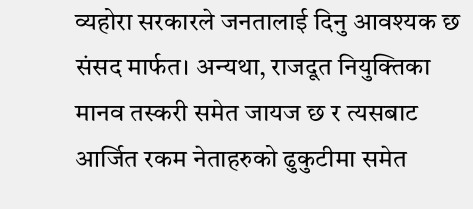व्यहोरा सरकारले जनतालाई दिनु आवश्यक छ संसद मार्फत। अन्यथा, राजदूत नियुक्तिका मानव तस्करी समेत जायज छ र त्यसबाट आर्जित रकम नेताहरुको ढुकुटीमा समेत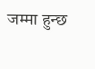जम्मा हुन्छ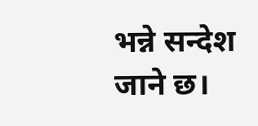भन्ने सन्देश जाने छ।